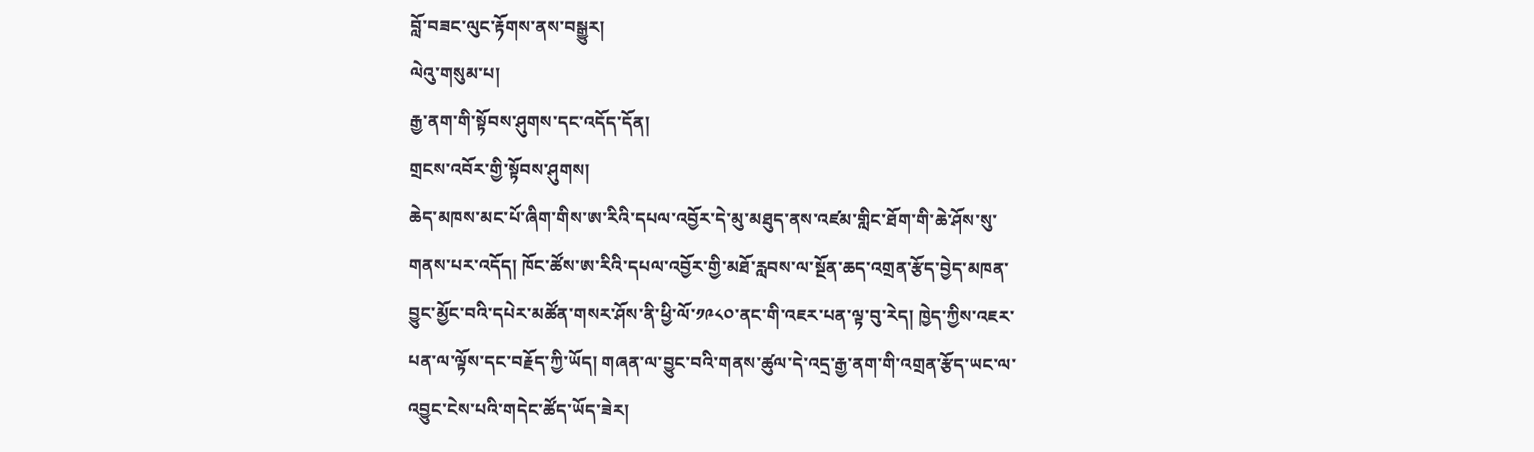བློ་བཟང་ལུང་རྟོགས་ནས་བསྒྱུར།
ལེའུ་གསུམ་པ།
རྒྱ་ནག་གི་སྟོབས་ཤུགས་དང་འདོད་དོན།
གྲངས་འབོར་གྱི་སྟོབས་ཤུགས།
ཆེད་མཁས་མང་པོ་ཞིག་གིས་ཨ་རིའི་དཔལ་འབྱོར་དེ་མུ་མཐུད་ནས་འཛམ་གླིང་ཐོག་གི་ཆེ་ཤོས་སུ་གནས་པར་འདོད། ཁོང་ཚོས་ཨ་རིའི་དཔལ་འབྱོར་གྱི་མཐོ་རླབས་ལ་སྔོན་ཆད་འགྲན་རྩོད་བྱེད་མཁན་བྱུང་མྱོང་བའི་དཔེར་མཚོན་གསར་ཤོས་ནི་ཕྱི་ལོ་༡༩༨༠་ནང་གི་འཇར་པན་ལྟ་བུ་རེད། ཁྱེད་ཀྱིས་འཇར་པན་ལ་ལྟོས་དང་བརྗོད་ཀྱི་ཡོད། གཞན་ལ་བྱུང་བའི་གནས་ཚུལ་དེ་འདྲ་རྒྱ་ནག་གི་འགྲན་རྩོད་ཡང་ལ་འབྱུང་ངེས་པའི་གདེང་ཚོད་ཡོད་ཟེར།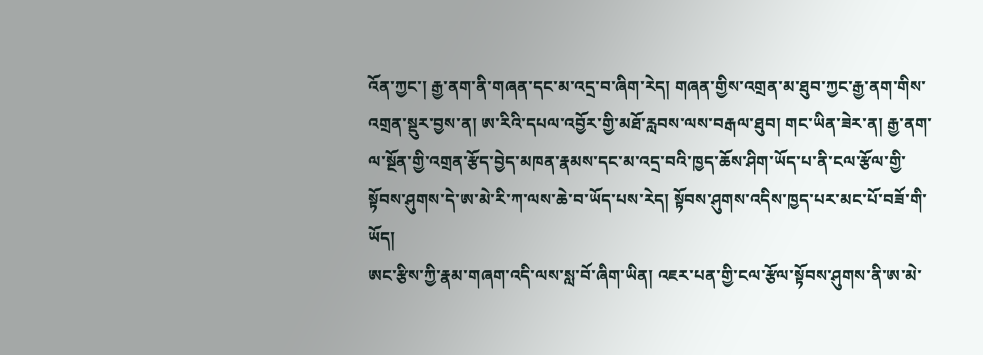འོན་ཀྱང་། རྒྱ་ནག་ནི་གཞན་དང་མ་འདྲ་བ་ཞིག་རེད། གཞན་གྱིས་འགྲན་མ་ཐུབ་ཀྱང་རྒྱ་ནག་གིས་འགྲན་སྡུར་བྱས་ན། ཨ་རིའི་དཔལ་འབྱོར་གྱི་མཐོ་རླབས་ལས་བརྒལ་ཐུབ། གང་ཡིན་ཟེར་ན། རྒྱ་ནག་ལ་སྔོན་གྱི་འགྲན་རྩོད་བྱེད་མཁན་རྣམས་དང་མ་འདྲ་བའི་ཁྱད་ཆོས་ཤིག་ཡོད་པ་ནི་ངལ་རྩོལ་གྱི་སྟོབས་ཤུགས་དེ་ཨ་མེ་རི་ཀ་ལས་ཆེ་བ་ཡོད་པས་རེད། སྟོབས་ཤུགས་འདིས་ཁྱད་པར་མང་པོ་བཟོ་གི་ཡོད།
ཨང་རྩིས་ཀྱི་རྣམ་གཞག་འདི་ལས་སླ་བོ་ཞིག་ཡིན། འཇར་པན་གྱི་ངལ་རྩོལ་སྟོབས་ཤུགས་ནི་ཨ་མེ་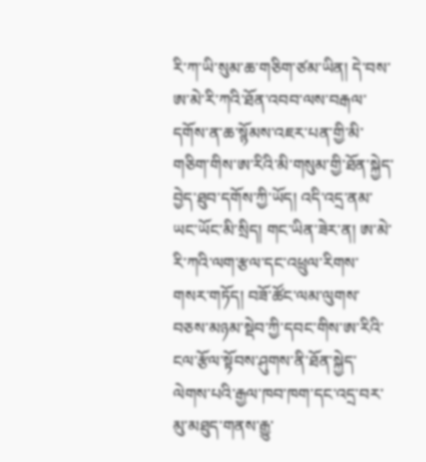རི་ཀ་ཡི་སུམ་ཆ་གཅིག་ཙམ་ཡིན། དེ་བས་ཨ་མེ་རི་ཀའི་ཐོན་འབབ་ལས་བརྒལ་དགོས་ན་ཆ་སྙོམས་འཇར་པན་གྱི་མི་གཅིག་གིས་ཨ་རིའི་མི་གསུམ་གྱི་ཐོན་སྐྱེད་བྱེད་ཐུབ་དགོས་ཀྱི་ཡོད། འདི་འདྲ་ནམ་ཡང་ཡོང་མི་སྲིད། གང་ཡིན་ཟེར་ན། ཨ་མེ་རི་ཀའི་ལག་རྩལ་དང་འཕྲུལ་རིགས་གསར་གཏོད། བཟོ་ཚོང་ལམ་ལུགས་བཅས་མཉམ་སྡེབ་ཀྱི་དབང་གིས་ཨ་རིའི་ངལ་རྩོལ་སྟོབས་ཤུགས་ནི་ཐོན་སྐྱེད་ལེགས་པའི་རྒྱལ་ཁབ་ཁག་དང་འདྲ་བར་མུ་མཐུད་གནས་རྒྱུ་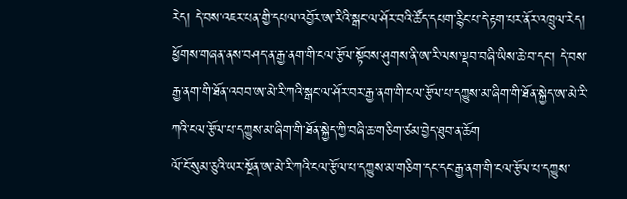རེད། དེ་བས་འཇར་པན་གྱི་དཔལ་འབྱོར་ཨ་རིའི་སྒང་ལ་ཤོར་བའི་ཚོད་དཔག་རྙིང་པ་དེ་རྟག་པར་ནོར་འཁྲུལ་རེད། ཕྱོགས་གཞན་ནས་བཤད་ན་རྒྱ་ནག་གི་ངལ་རྩོལ་སྟོབས་ཤུགས་ནི་ཨ་རི་ལས་ལྡབ་བཞི་ཡིས་ཆེ་བ་དང་། དེ་བས་རྒྱ་ནག་གི་ཐོན་འབབ་ཨ་མེ་རི་ཀའི་སྒང་ལ་ཤོར་བར་རྒྱ་ནག་གི་ངལ་རྩོལ་པ་དཀྱུས་མ་ཞིག་གི་ཐོན་སྐྱེད་ཨ་མེ་རི་ཀའི་ངལ་རྩོལ་པ་དཀྱུས་མ་ཞིག་གི་ཐོན་སྐྱེད་ཀྱི་བཞི་ཆ་གཅིག་ཙམ་བྱེད་ཐུབ་ན་ཆོག
ལོ་ངོ་སུམ་ཅུའི་ཡར་སྔོན་ཨ་མེ་རི་ཀའི་ངལ་རྩོལ་པ་དཀྱུས་མ་གཅིག་དང་དང་རྒྱ་ནག་གི་ངལ་རྩོལ་པ་དཀྱུས་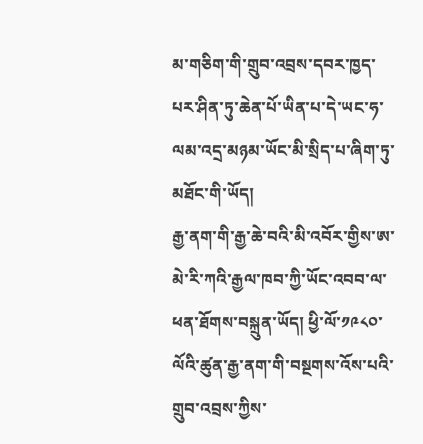མ་གཅིག་གི་གྲུབ་འབྲས་དབར་ཁྱད་པར་ཤིན་ཏུ་ཆེན་པོ་ཡིན་པ་དེ་ཡང་ཧ་ལམ་འདྲ་མཉམ་ཡོང་མི་སྲིད་པ་ཞིག་ཏུ་མཐོང་གི་ཡོད།
རྒྱ་ནག་གི་རྒྱ་ཆེ་བའི་མི་འབོར་གྱིས་ཨ་མེ་རི་ཀའི་རྒྱལ་ཁབ་ཀྱི་ཡོང་འབབ་ལ་ཕན་ཐོགས་བསྐྲུན་ཡོད། ཕྱི་ལོ་༡༩༨༠་ལོའི་ཚུན་རྒྱ་ནག་གི་བསྔགས་འོས་པའི་གྲུབ་འབྲས་ཀྱིས་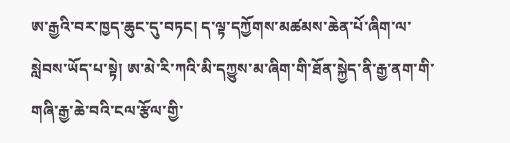ཨ་རྒྱའི་བར་ཁྱད་ཆུང་དུ་བཏང། ད་ལྟ་དཀྱོགས་མཚམས་ཆེན་པོ་ཞིག་ལ་སླེབས་ཡོད་པ་སྟེ། ཨ་མེ་རི་ཀའི་མི་དཀྱུས་མ་ཞིག་གི་ཐོན་སྐྱེད་ནི་རྒྱ་ནག་གི་གཞི་རྒྱ་ཆེ་བའི་ངལ་རྩོལ་གྱི་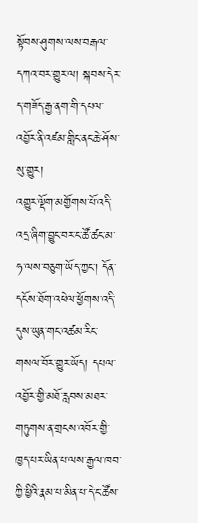སྟོབས་ཤུགས་ལས་བརྒལ་དཀའ་བར་གྱུར་ལ། སྐབས་དེར་ད་གཟོད་རྒྱ་ནག་གི་དཔལ་འབྱོར་ནི་འཛམ་གླིང་ནང་ཆེ་ཤོས་སུ་གྱུར།
འགྱུར་ལྡོག་མགྱོགས་པོ་འདི་འདྲ་ཞིག་བྱུང་བར་ང་ཚོ་ཚང་མ་ཧ་ལས་བཅུག་ཡོད་ཀྱང་། དོན་དངོས་ཐོག་འཕེལ་ཕྱོགས་འདི་དུས་ཡུན་གང་འཚམ་རིང་གསལ་བོར་གྱུར་ཡོད། དཔལ་འབྱོར་གྱི་མཐོ་རླབས་མཐར་གཏུགས་ན་གྲངས་འབོར་གྱི་ཁྱད་པར་ཡིན་པ་ལས་རྒྱལ་ཁབ་ཀྱི་ཕྱིའི་རྣམ་པ་མིན་པ་དེ་ང་ཚོས་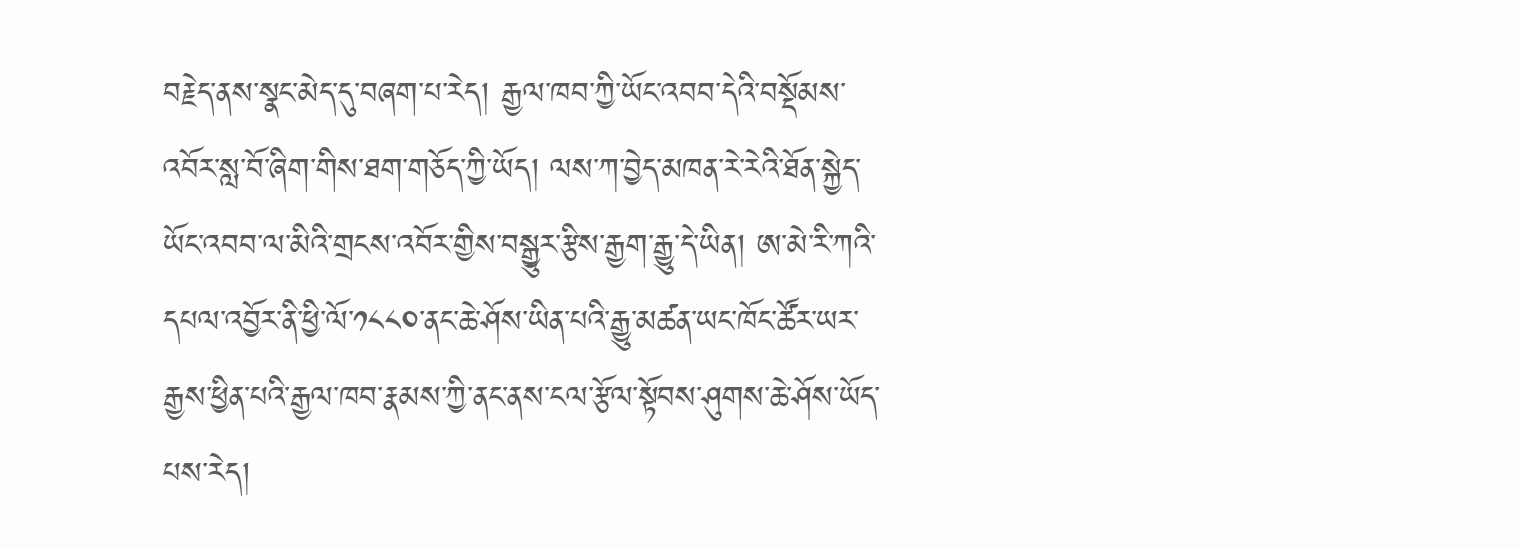བརྗེད་ནས་སྣང་མེད་དུ་བཞག་པ་རེད། རྒྱལ་ཁབ་ཀྱི་ཡོང་འབབ་དེའི་བསྡོམས་འབོར་སླ་བོ་ཞིག་གིས་ཐག་གཅོད་ཀྱི་ཡོད། ལས་ཀ་བྱེད་མཁན་རེ་རེའི་ཐོན་སྐྱེད་ཡོང་འབབ་ལ་མིའི་གྲངས་འབོར་གྱིས་བསྒྱུར་རྩིས་རྒྱག་རྒྱུ་དེ་ཡིན། ཨ་མེ་རི་ཀའི་དཔལ་འབྱོར་ནི་ཕྱི་ལོ་༡༨༨༠་ནང་ཆེ་ཤོས་ཡིན་པའི་རྒྱུ་མཚན་ཡང་ཁོང་ཚོར་ཡར་རྒྱས་ཕྱིན་པའི་རྒྱལ་ཁབ་རྣམས་ཀྱི་ནང་ནས་ངལ་རྩོལ་སྟོབས་ཤུགས་ཆེ་ཤོས་ཡོད་པས་རེད།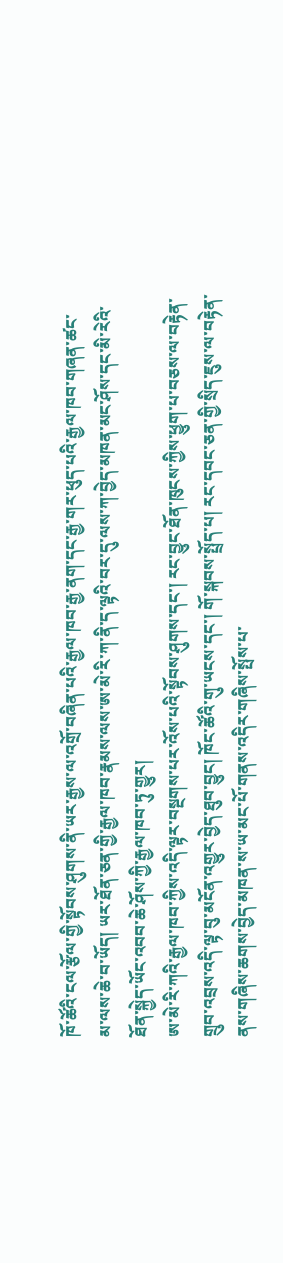ཁོ་ཚོའི་ངལ་རྩོལ་གྱི་སྟོབས་ཤུགས་ནི་ཡར་རྒྱས་ལ་འགྲོ་བཞིན་པའི་རྒྱལ་ཁབ་རྒྱ་ནག་དང་རྒྱ་གར་ཕུད་པའི་རྒྱལ་ཁབ་གཞན་ཚང་མ་ལས་ཆེ་བ་ཡོད། ཡར་ཐོན་ཅན་གྱི་རྒྱལ་ཁབ་རྣམས་ལས་ཨ་མེ་རི་ཀ་ནི་ད་ལྟའི་བར་དུ་ལས་ཀ་བྱེད་མཁན་མང་ཤོས་དང་མི་རེའི་ཐོན་སྐྱེད་ཡོང་འབབ་ཆེ་ཤོས་ཀྱི་རྒྱལ་ཁབ་ཏུ་གྱུར།
ཨ་མེ་རི་ཀའི་རྒྱལ་ཁབ་ཀྱིས་འདི་ལྟར་བསྔགས་པར་འོས་པའི་སྟོབས་ཤུགས་དང་། རང་བྱུང་ཐོན་ཁུངས་ཀྱིས་ཕྱུག་པ་བཅས་ལ་བརྟེན་གྲུབ་འབྲས་འདི་ལྟ་བུ་མངོན་འགྱུར་བྱེད་ཐུབ་བྱུང། ཁོང་ཚོའི་གུ་ཡངས་དང་། གོ་སྐབས་སྤྲོད་པ། རང་དབང་ཅན་གྱི་སྲིད་ཇུས་ལ་བརྟེན་ནས་གཞིས་ཆགས་བྱེད་མཁན་ས་ཡ་མང་པོ་གནས་འདིར་གཞིས་སྤོས་པ་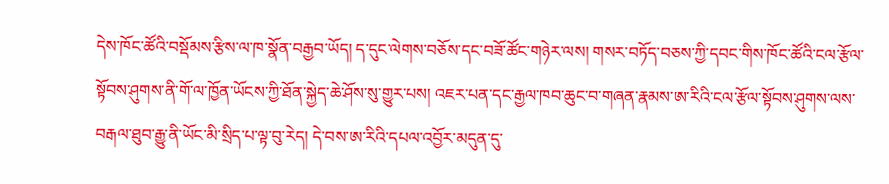དེས་ཁོང་ཚོའི་བསྡོམས་རྩིས་ལ་ཁ་སྣོན་བརྒྱབ་ཡོད། ད་དུང་ལེགས་བཅོས་དང་བཟོ་ཚོང་གཉེར་ལས། གསར་བཏོད་བཅས་ཀྱི་དབང་གིས་ཁོང་ཚོའི་ངལ་རྩོལ་སྟོབས་ཤུགས་ནི་གོ་ལ་ཁྱོན་ཡོངས་ཀྱི་ཐོན་སྐྱེད་ཆེ་ཤོས་སུ་གྱུར་པས། འཇར་པན་དང་རྒྱལ་ཁབ་ཆུང་བ་གཞན་རྣམས་ཨ་རིའི་ངལ་རྩོལ་སྟོབས་ཤུགས་ལས་བརྒལ་ཐུབ་རྒྱུ་ནི་ཡོང་མི་སྲིད་པ་ལྟ་བུ་རེད། དེ་བས་ཨ་རིའི་དཔལ་འབྱོར་མདུན་དུ་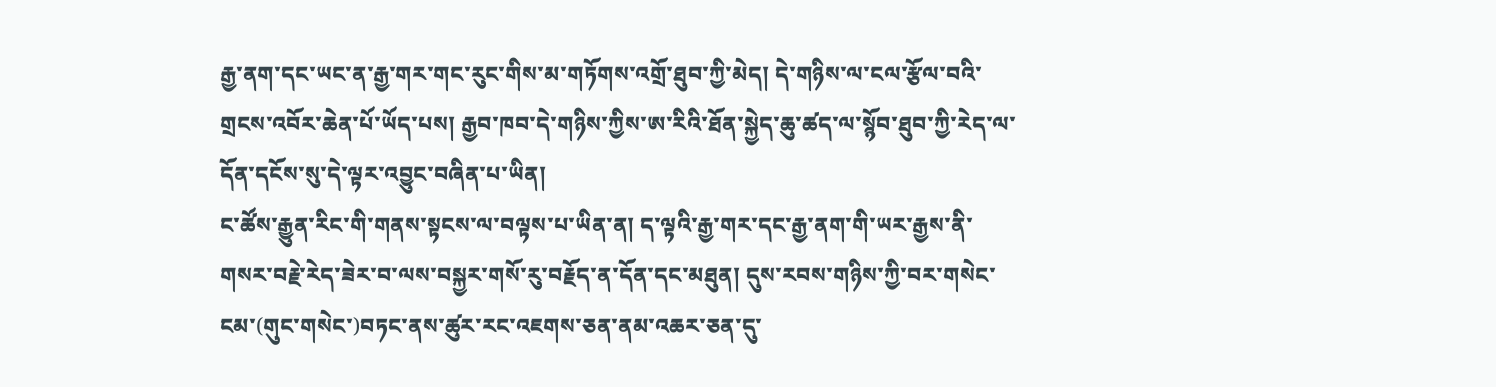རྒྱ་ནག་དང་ཡང་ན་རྒྱ་གར་གང་རུང་གིས་མ་གཏོགས་འགྲོ་ཐུབ་ཀྱི་མེད། དེ་གཉིས་ལ་ངལ་རྩོལ་བའི་གྲངས་འབོར་ཆེན་པོ་ཡོད་པས། རྒྱབ་ཁབ་དེ་གཉིས་ཀྱིས་ཨ་རིའི་ཐོན་སྐྱེད་ཆུ་ཚད་ལ་སྙོབ་ཐུབ་ཀྱི་རེད་ལ་དོན་དངོས་སུ་དེ་ལྟར་འབྱུང་བཞིན་པ་ཡིན།
ང་ཚོས་རྒྱུན་རིང་གི་གནས་སྟངས་ལ་བལྟས་པ་ཡིན་ན། ད་ལྟའི་རྒྱ་གར་དང་རྒྱ་ནག་གི་ཡར་རྒྱས་ནི་གསར་བརྗེ་རེད་ཟེར་བ་ལས་བསྐྱར་གསོ་རུ་བརྗོད་ན་དོན་དང་མཐུན། དུས་རབས་གཉིས་ཀྱི་བར་གསེང་ངམ་(གུང་གསེང་)བཏང་ནས་ཚུར་རང་འཇགས་ཅན་ནམ་འཆར་ཅན་དུ་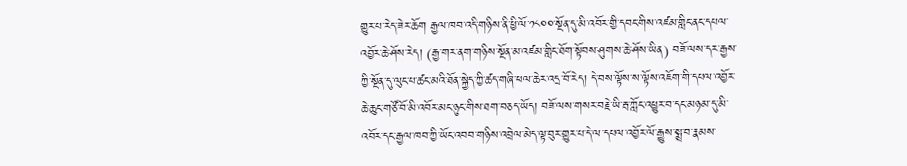གྱུར་པ་རེད་ཟེར་ཆོག རྒྱལ་ཁབ་འདི་གཉིས་ནི་ཕྱི་ལོ་༡༨༠༠་སྔོན་དུ་མི་འབོར་གྱི་དབང་གིས་འཛམ་གླིང་ནང་དཔལ་འབྱོར་ཆེ་ཤོས་རེད། (རྒྱ་གར་ནག་གཉིས་སྔོན་མ་འཛམ་གླིང་ཐོག་སྟོབས་ཤུགས་ཆེ་ཤོས་ཡིན) བཟོ་ལས་དར་རྒྱས་ཀྱི་སྔོན་དུ་ལུང་པ་ཚང་མའི་ཐོན་སྐྱེད་ཀྱི་ཚད་གཞི་ཕལ་ཆེར་འདྲ་བོ་རེད། དེ་བས་ལྟོས་ས་ལྟོས་འཇོག་གི་དཔལ་འབྱོར་ཆེ་ཆུང་གཙོ་བོ་མི་འབོར་མང་ཉུང་གིས་ཐག་བཅད་ཡོད། བཟོ་ལས་གསར་བརྗེ་ཡི་རྦ་ཀློང་འཕྱུར་བ་དང་མཉམ་དུ་མི་འབོར་དང་རྒྱལ་ཁབ་ཀྱི་ཡོང་འབབ་གཉིས་འབྲེལ་མེད་ལྟ་བུར་གྱུར་པ་དེ་ལ་དཔལ་འབྱོར་ལོ་རྒྱུས་སྨྲ་བ་རྣམས་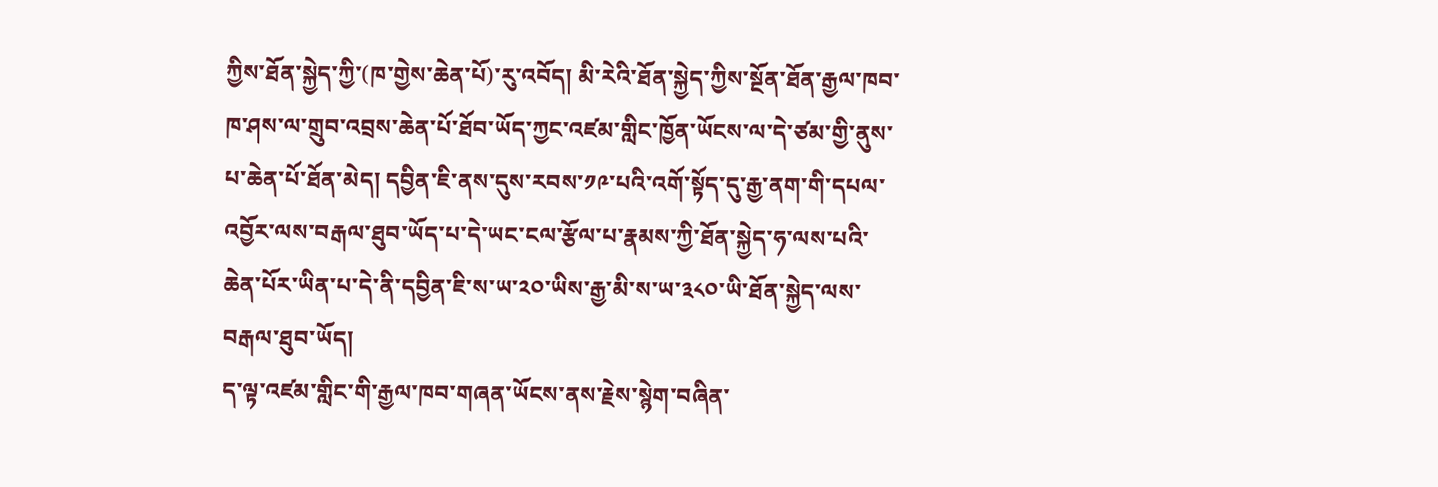ཀྱིས་ཐོན་སྐྱེད་ཀྱི་(ཁ་གྱེས་ཆེན་པོ)་རུ་འབོད། མི་རེའི་ཐོན་སྐྱེད་ཀྱིས་སྔོན་ཐོན་རྒྱལ་ཁབ་ཁ་ཤས་ལ་གྲུབ་འབྲས་ཆེན་པོ་ཐོབ་ཡོད་ཀྱང་འཛམ་གླིང་ཁྱོན་ཡོངས་ལ་དེ་ཙམ་གྱི་ནུས་པ་ཆེན་པོ་ཐོན་མེད། དབྱིན་ཇི་ནས་དུས་རབས་༡༩་པའི་འགོ་སྟོད་དུ་རྒྱ་ནག་གི་དཔལ་འབྱོར་ལས་བརྒལ་ཐུབ་ཡོད་པ་དེ་ཡང་ངལ་རྩོལ་པ་རྣམས་ཀྱི་ཐོན་སྐྱེད་ཧ་ལས་པའི་ཆེན་པོར་ཡིན་པ་དེ་ནི་དབྱིན་ཇི་ས་ཡ་༢༠་ཡིས་རྒྱ་མི་ས་ཡ་༣༨༠་ཡི་ཐོན་སྐྱེད་ལས་བརྒལ་ཐུབ་ཡོད།
ད་ལྟ་འཛམ་གླིང་གི་རྒྱལ་ཁབ་གཞན་ཡོངས་ནས་རྗེས་སྙེག་བཞིན་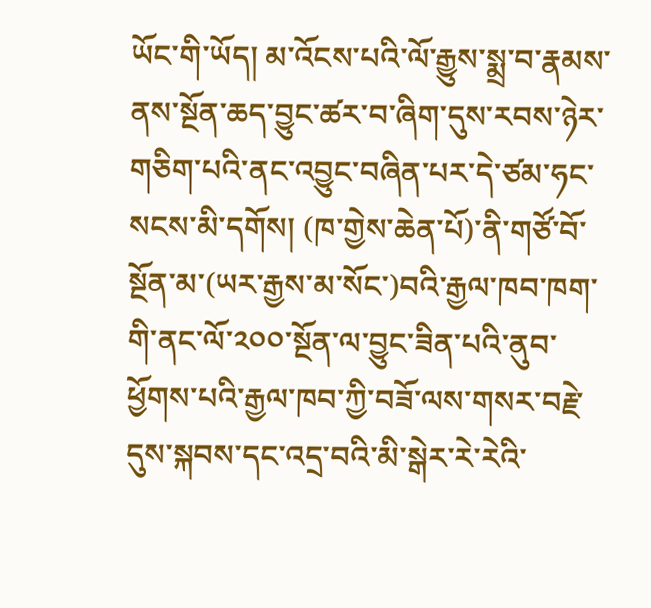ཡོང་གི་ཡོད། མ་འོངས་པའི་ལོ་རྒྱུས་སྨྲ་བ་རྣམས་ནས་སྔོན་ཆད་བྱུང་ཚར་བ་ཞིག་དུས་རབས་ཉེར་གཅིག་པའི་ནང་འབྱུང་བཞིན་པར་དེ་ཙམ་ཧང་སངས་མི་དགོས། (ཁ་གྱེས་ཆེན་པོ)་ནི་གཙོ་བོ་སྔོན་མ་(ཡར་རྒྱས་མ་སོང་)བའི་རྒྱལ་ཁབ་ཁག་གི་ནང་ལོ་༢༠༠་སྔོན་ལ་བྱུང་ཟིན་པའི་ནུབ་ཕྱོགས་པའི་རྒྱལ་ཁབ་ཀྱི་བཟོ་ལས་གསར་བརྗེ་དུས་སྐབས་དང་འདྲ་བའི་མི་སྒེར་རེ་རེའི་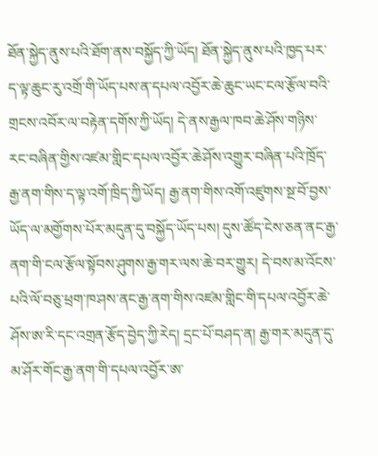ཐོན་སྐྱེད་ནུས་པའི་ཐོག་ནས་བསྐྱོད་ཀྱི་ཡོད། ཐོན་སྐྱེད་ནུས་པའི་ཁྱད་པར་ད་ལྟ་ཆུང་རུ་འགྲོ་གི་ཡོད་པས་ན་དཔལ་འབྱོར་ཆེ་ཆུང་ཡང་ངལ་རྩོལ་བའི་གྲངས་འབོར་ལ་བརྟེན་དགོས་ཀྱི་ཡོད། དེ་ནས་རྒྱལ་ཁབ་ཆེ་ཤོས་གཉིས་རང་བཞིན་གྱིས་འཛམ་གླིང་དཔལ་འབྱོར་ཆེ་ཤོས་འགྱུར་བཞིན་པའི་ཁྲོད་རྒྱ་ནག་གིས་ད་ལྟ་འགོ་ཁྲིད་ཀྱི་ཡོད། རྒྱ་ནག་གིས་འགོ་འཛུགས་སྔ་བོ་བྱས་ཡོད་ལ་མགྱོགས་པོར་མདུན་དུ་བསྐྱོད་ཡོད་པས། དུས་ཚོད་ངེས་ཅན་ནང་རྒྱ་ནག་གི་ངལ་རྩོལ་སྟོབས་ཤུགས་རྒྱ་གར་ལས་ཆེ་བར་གྱུར། དེ་བས་མ་འོངས་པའི་ལོ་བཅུ་ཕྲག་ཁ་ཤས་ནང་རྒྱ་ནག་གིས་འཛམ་གླིང་གི་དཔལ་འབྱོར་ཆེ་ཤོས་ཨ་རི་དང་འགྲན་རྩོད་བྱེད་ཀྱི་རེད། དྲང་པོ་བཤད་ན། རྒྱ་གར་མདུན་དུ་མ་ཤོར་གོང་རྒྱ་ནག་གི་དཔལ་འབྱོར་ཨ་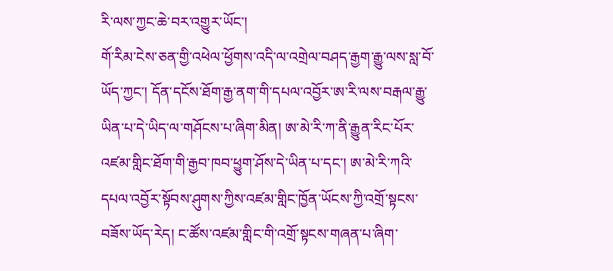རི་ལས་ཀྱང་ཆེ་བར་འགྱུར་ཡོང་།
གོ་རིམ་ངེས་ཅན་གྱི་འཕེལ་ཕྱོགས་འདི་ལ་འགྲེལ་བཤད་རྒྱག་རྒྱུ་ལས་སླ་བོ་ཡོད་ཀྱང་། དོན་དངོས་ཐོག་རྒྱ་ནག་གི་དཔལ་འབྱོར་ཨ་རི་ལས་བརྒལ་རྒྱུ་ཡིན་པ་དེ་ཡིད་ལ་གཤོངས་པ་ཞིག་མིན། ཨ་མེ་རི་ཀ་ནི་རྒྱུན་རིང་པོར་འཛམ་གླིང་ཐོག་གི་རྒྱབ་ཁབ་ཕྱུག་ཤོས་དེ་ཡིན་པ་དང་། ཨ་མེ་རི་ཀའི་དཔལ་འབྱོར་སྟོབས་ཤུགས་ཀྱིས་འཛམ་གླིང་ཁྱོན་ཡོངས་ཀྱི་འགྲོ་སྟངས་བཟོས་ཡོད་རེད། ང་ཚོས་འཛམ་གླིང་གི་འགྲོ་སྟངས་གཞན་པ་ཞིག་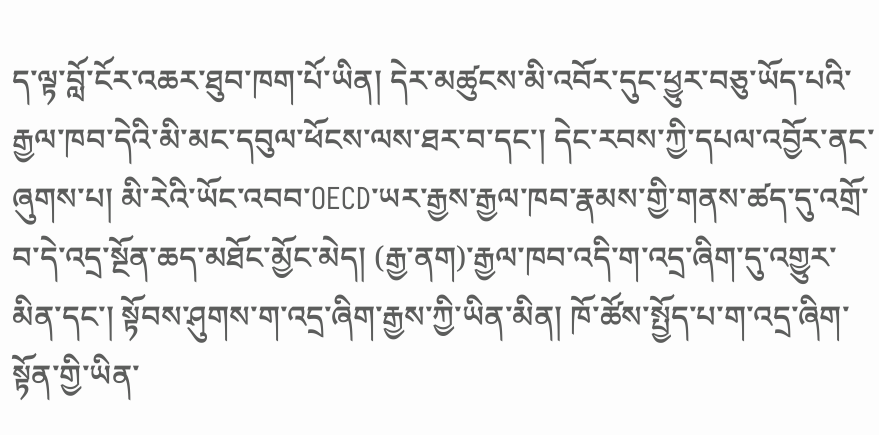ད་ལྟ་བློ་ངོར་འཆར་ཐུབ་ཁག་པོ་ཡིན། དེར་མཚུངས་མི་འབོར་དུང་ཕྱུར་བཅུ་ཡོད་པའི་རྒྱལ་ཁབ་དེའི་མི་མང་དབུལ་ཕོངས་ལས་ཐར་བ་དང་། དེང་རབས་ཀྱི་དཔལ་འབྱོར་ནང་ཞུགས་པ། མི་རེའི་ཡོང་འབབ་OECD་ཡར་རྒྱས་རྒྱལ་ཁབ་རྣམས་གྱི་གནས་ཚད་དུ་འགྲོ་བ་དེ་འདྲ་སྔོན་ཆད་མཐོང་མྱོང་མེད། (རྒྱ་ནག)་རྒྱལ་ཁབ་འདི་ག་འདྲ་ཞིག་དུ་འགྱུར་མིན་དང་། སྟོབས་ཤུགས་ག་འདྲ་ཞིག་རྒྱས་ཀྱི་ཡིན་མིན། ཁོ་ཚོས་སྤྱོད་པ་ག་འདྲ་ཞིག་སྟོན་གྱི་ཡིན་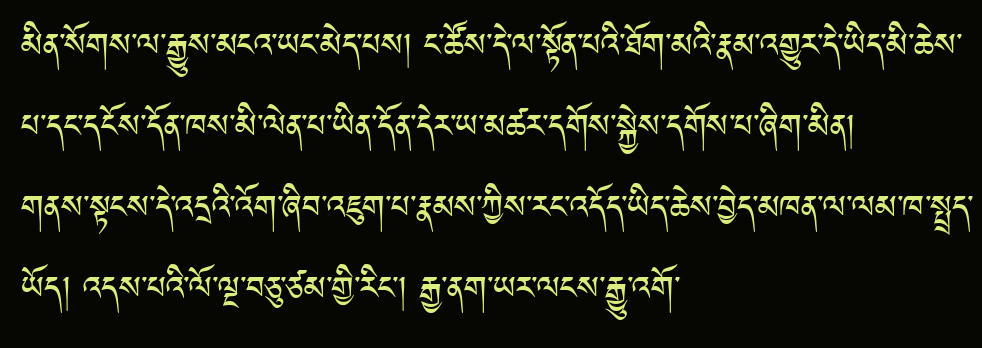མིན་སོགས་ལ་རྒྱུས་མངའ་ཡང་མེད་པས། ང་ཚོས་དེ་ལ་སྟོན་པའི་ཐོག་མའི་རྣམ་འགྱུར་དེ་ཡིད་མི་ཆེས་པ་དང་དངོས་དོན་ཁས་མི་ལེན་པ་ཡིན་དོན་དེར་ཡ་མཚར་དགོས་སྐྱེས་དགོས་པ་ཞིག་མིན།
གནས་སྟངས་དེ་འདྲའི་འོག་ཞིབ་འཇུག་པ་རྣམས་ཀྱིས་རང་འདོད་ཡིད་ཆེས་བྱེད་མཁན་ལ་ལམ་ཁ་སྤྲད་ཡོད། འདས་པའི་ལོ་ལྔ་བཅུ་ཙམ་གྱི་རིང་། རྒྱ་ནག་ཡར་ལངས་རྒྱུ་འགོ་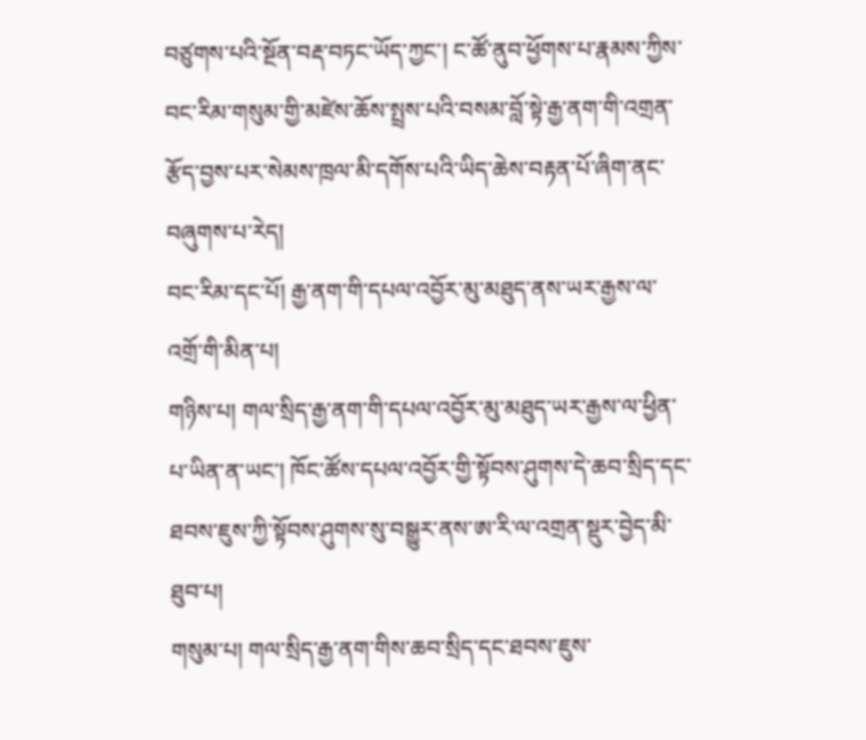བཙུགས་པའི་སྔོན་བརྡ་བཏང་ཡོད་ཀྱང་། ང་ཚོ་ནུབ་ཕྱོགས་པ་རྣམས་ཀྱིས་བང་རིམ་གསུམ་གྱི་མཛེས་ཆོས་སྤྲས་པའི་བསམ་བློ་སྟེ་རྒྱ་ནག་གི་འགྲན་རྩོད་བྱས་པར་སེམས་ཁྲལ་མི་དགོས་པའི་ཡིད་ཆེས་བརྟན་པོ་ཞིག་ནང་བཞུགས་པ་རེད།
བང་རིམ་དང་པོ། རྒྱ་ནག་གི་དཔལ་འབྱོར་མུ་མཐུད་ནས་ཡར་རྒྱས་ལ་འགྲོ་གི་མིན་པ།
གཉིས་པ། གལ་སྲིད་རྒྱ་ནག་གི་དཔལ་འབྱོར་མུ་མཐུད་ཡར་རྒྱས་ལ་ཕྱིན་པ་ཡིན་ན་ཡང་། ཁོང་ཚོས་དཔལ་འབྱོར་གྱི་སྟོབས་ཤུགས་དེ་ཆབ་སྲིད་དང་ཐབས་ཇུས་ཀྱི་སྟོབས་ཤུགས་སུ་བསྒྱུར་ནས་ཨ་རི་ལ་འགྲན་སྡུར་བྱེད་མི་ཐུབ་པ།
གསུམ་པ། གལ་སྲིད་རྒྱ་ནག་གིས་ཆབ་སྲིད་དང་ཐབས་ཇུས་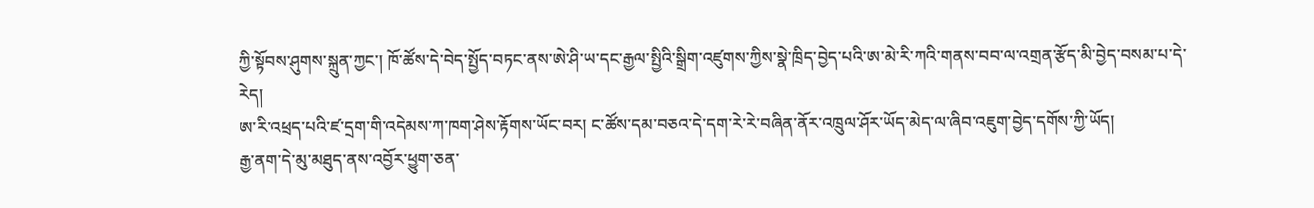ཀྱི་སྟོབས་ཤུགས་སྐྲུན་ཀྱང་། ཁོ་ཚོས་དེ་བེད་སྤྱོད་བཏང་ནས་ཨེ་ཤི་ཡ་དང་རྒྱལ་སྤྱིའི་སྒྲིག་འཛུགས་ཀྱིས་སྣེ་ཁྲིད་བྱེད་པའི་ཨ་མེ་རི་ཀའི་གནས་བབ་ལ་འགྲན་རྩོད་མི་བྱེད་བསམ་པ་དེ་རེད།
ཨ་རི་འཕྲད་པའི་ཛ་དྲག་གི་འདེམས་ཀ་ཁག་ཤེས་རྟོགས་ཡོང་བར། ང་ཚོས་དམ་བཅའ་དེ་དག་རེ་རེ་བཞིན་ནོར་འཁྲུལ་ཤོར་ཡོད་མེད་ལ་ཞིབ་འཇུག་བྱེད་དགོས་ཀྱི་ཡོད།
རྒྱ་ནག་དེ་མུ་མཐུད་ནས་འབྱོར་ཕྱུག་ཅན་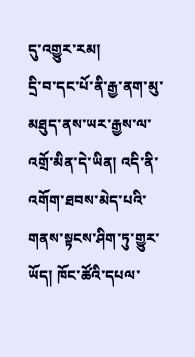དུ་འགྱུར་རམ།
དྲི་བ་དང་པོ་ནི་རྒྱ་ནག་མུ་མཐུད་ནས་ཡར་རྒྱས་ལ་འགྲོ་མིན་དེ་ཡིན། འདི་ནི་འགོག་ཐབས་མེད་པའི་གནས་སྟངས་ཤིག་ཏུ་གྱུར་ཡོད། ཁོང་ཚོའི་དཔལ་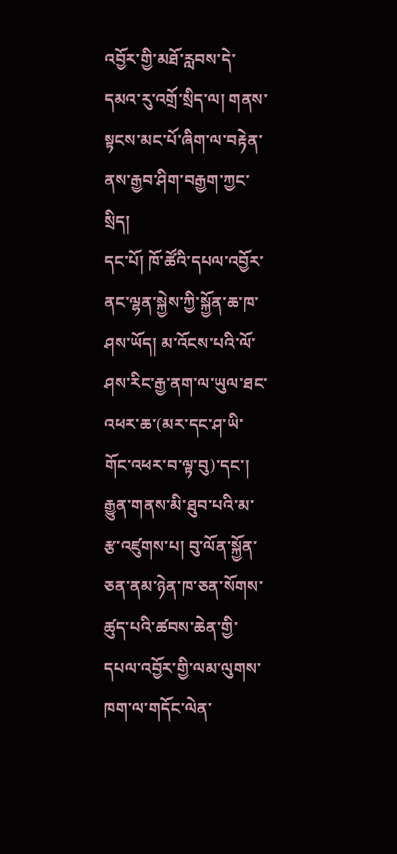འབྱོར་གྱི་མཐོ་རླབས་དེ་དམའ་རུ་འགྲོ་སྲིད་ལ། གནས་སྟངས་མང་པོ་ཞིག་ལ་བརྟེན་ནས་རྒྱབ་ཤིག་བརྒྱག་ཀྱང་སྲིད།
དང་པོ། ཁོ་ཚོའི་དཔལ་འབྱོར་ནང་ལྷན་སྐྱེས་ཀྱི་སྐྱོན་ཆ་ཁ་ཤས་ཡོད། མ་འོངས་པའི་ལོ་ཤས་རིང་རྒྱ་ནག་ལ་ཡུལ་ཐང་འཕར་ཆ་(མར་དང་ཤ་ཡི་གོང་འཕར་བ་ལྟ་བུ)་དང་། རྒྱུན་གནས་མི་ཐུབ་པའི་མ་རྩ་འཛུགས་པ། བུ་ལོན་སྐྱོན་ཅན་ནམ་ཉེན་ཁ་ཅན་སོགས་ཚུད་པའི་ཚབས་ཆེན་གྱི་དཔལ་འབྱོར་གྱི་ལམ་ལུགས་ཁག་ལ་གདོང་ལེན་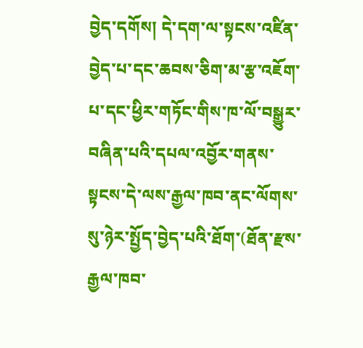བྱེད་དགོས། དེ་དག་ལ་སྟངས་འཛིན་བྱེད་པ་དང་ཆབས་ཅིག་མ་རྩ་འཇོག་པ་དང་ཕྱིར་གཏོང་གིས་ཁ་ལོ་བསྒྱུར་བཞིན་པའི་དཔལ་འབྱོར་གནས་སྟངས་དེ་ལས་རྒྱལ་ཁབ་ནང་ལོགས་སུ་ཉེར་སྤྱོད་བྱེད་པའི་ཐོག་(ཐོན་རྫས་རྒྱལ་ཁབ་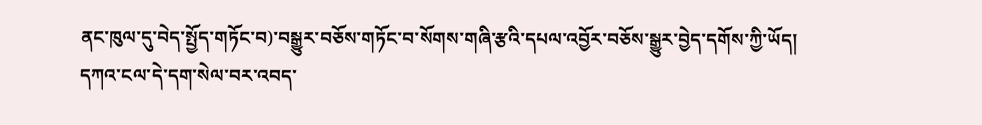ནང་ཁུལ་དུ་བེད་སྤྱོད་གཏོང་བ)་བསྒྱུར་བཅོས་གཏོང་བ་སོགས་གཞི་རྩའི་དཔལ་འབྱོར་བཅོས་སྒྱུར་བྱེད་དགོས་ཀྱི་ཡོད།
དཀའ་ངལ་དེ་དག་སེལ་བར་འབད་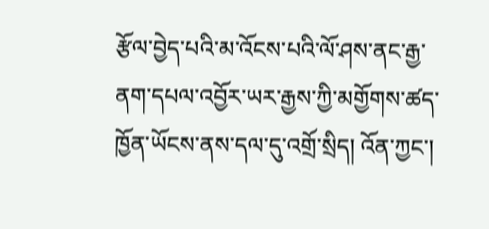རྩོལ་བྱེད་པའི་མ་འོངས་པའི་ལོ་ཤས་ནང་རྒྱ་ནག་དཔལ་འབྱོར་ཡར་རྒྱས་ཀྱི་མགྱོགས་ཚད་ཁྱོན་ཡོངས་ནས་དལ་དུ་འགྲོ་སྲིད། འོན་ཀྱང་།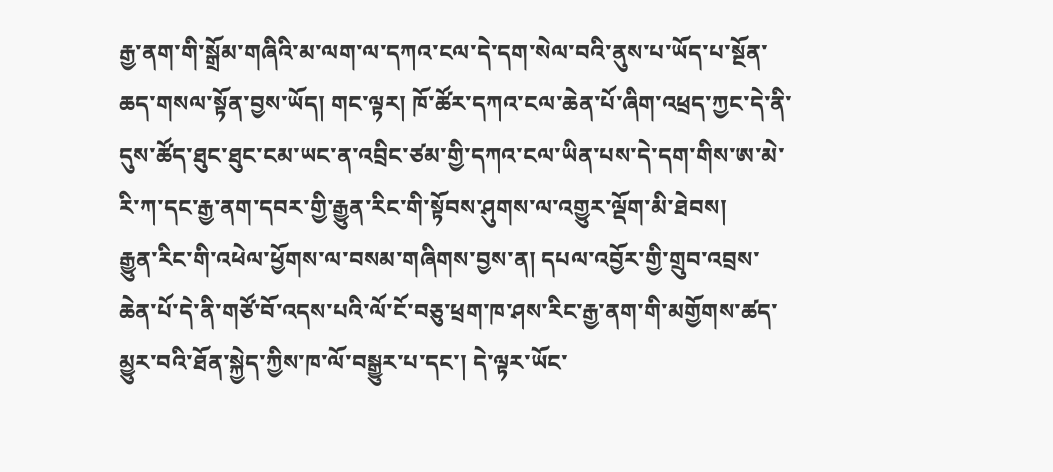རྒྱ་ནག་གི་སྒྲོམ་གཞིའི་མ་ལག་ལ་དཀའ་ངལ་དེ་དག་སེལ་བའི་ནུས་པ་ཡོད་པ་སྔོན་ཆད་གསལ་སྟོན་བྱས་ཡོད། གང་ལྟར། ཁོ་ཚོར་དཀའ་ངལ་ཆེན་པོ་ཞིག་འཕྲད་ཀྱང་དེ་ནི་དུས་ཚོད་ཐུང་ཐུང་ངམ་ཡང་ན་འབྲིང་ཙམ་གྱི་དཀའ་ངལ་ཡིན་པས་དེ་དག་གིས་ཨ་མེ་རི་ཀ་དང་རྒྱ་ནག་དབར་གྱི་རྒྱུན་རིང་གི་སྟོབས་ཤུགས་ལ་འགྱུར་ལྡོག་མི་ཐེབས།
རྒྱུན་རིང་གི་འཕེལ་ཕྱོགས་ལ་བསམ་གཞིགས་བྱས་ན། དཔལ་འབྱོར་གྱི་གྲུབ་འབྲས་ཆེན་པོ་དེ་ནི་གཙོ་བོ་འདས་པའི་ལོ་ངོ་བཅུ་ཕྲག་ཁ་ཤས་རིང་རྒྱ་ནག་གི་མགྱོགས་ཚད་མྱུར་བའི་ཐོན་སྐྱེད་ཀྱིས་ཁ་ལོ་བསྒྱུར་པ་དང་། དེ་ལྟར་ཡོང་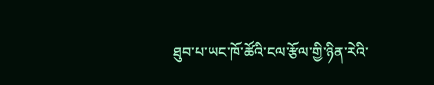ཐུབ་པ་ཡང་ཁོ་ཚོའི་ངལ་རྩོལ་གྱི་ཉིན་རེའི་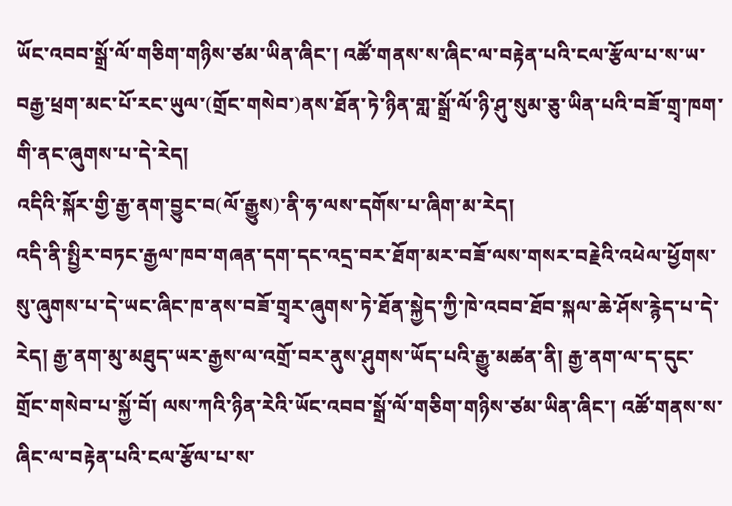ཡོང་འབབ་སྒྲོ་ལོ་གཅིག་གཉིས་ཙམ་ཡིན་ཞིང་། འཚོ་གནས་ས་ཞིང་ལ་བརྟེན་པའི་ངལ་རྩོལ་པ་ས་ཡ་བརྒྱ་ཕྲག་མང་པོ་རང་ཡུལ་(གྲོང་གསེབ་)ནས་ཐོན་ཏེ་ཉིན་གླ་སྒྲོ་ལོ་ཉི་ཤུ་སུམ་ཅུ་ཡིན་པའི་བཟོ་གྲྭ་ཁག་གི་ནང་ཞུགས་པ་དེ་རེད།
འདིའི་སྐོར་གྱི་རྒྱ་ནག་བྱུང་བ(ལོ་རྒྱུས)་ནི་ཧ་ལས་དགོས་པ་ཞིག་མ་རེད།
འདི་ནི་སྤྱིར་བཏང་རྒྱལ་ཁབ་གཞན་དག་དང་འདྲ་བར་ཐོག་མར་བཟོ་ལས་གསར་བརྗེའི་འཕེལ་ཕྱོགས་སུ་ཞུགས་པ་དེ་ཡང་ཞིང་ཁ་ནས་བཟོ་གྲྭར་ཞུགས་ཏེ་ཐོན་སྐྱེད་ཀྱི་ཁེ་འབབ་ཐོབ་སྐལ་ཆེ་ཤོས་རྙེད་པ་དེ་རེད། རྒྱ་ནག་མུ་མཐུད་ཡར་རྒྱས་ལ་འགྲོ་བར་ནུས་ཤུགས་ཡོད་པའི་རྒྱུ་མཚན་ནི། རྒྱ་ནག་ལ་ད་དུང་གྲོང་གསེབ་པ་སྐྱོ་བོ། ལས་ཀའི་ཉིན་རེའི་ཡོང་འབབ་སྒྲོ་ལོ་གཅིག་གཉིས་ཙམ་ཡིན་ཞིང་། འཚོ་གནས་ས་ཞིང་ལ་བརྟེན་པའི་ངལ་རྩོལ་པ་ས་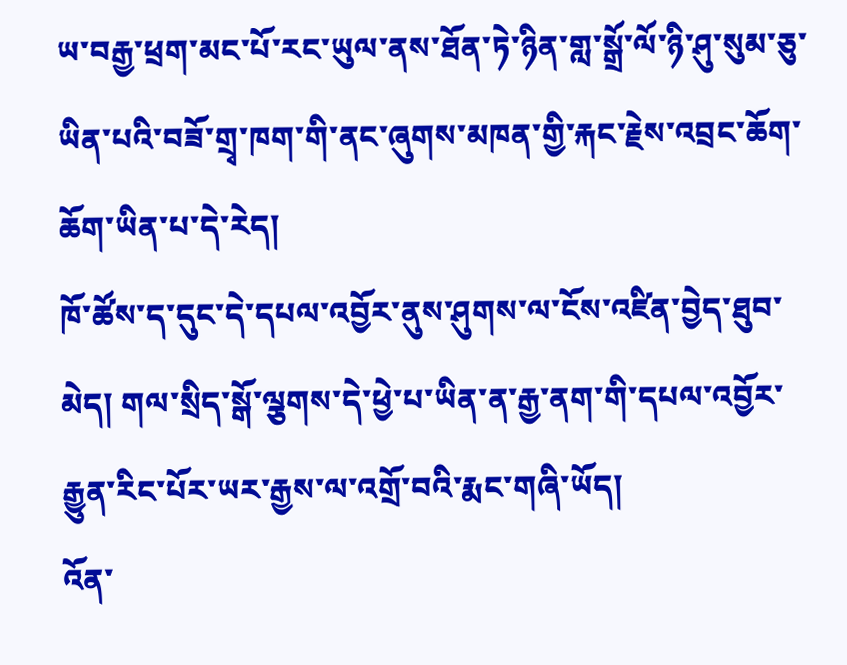ཡ་བརྒྱ་ཕྲག་མང་པོ་རང་ཡུལ་ནས་ཐོན་ཏེ་ཉིན་གླ་སྒྲོ་ལོ་ཉི་ཤུ་སུམ་ཅུ་ཡིན་པའི་བཟོ་གྲྭ་ཁག་གི་ནང་ཞུགས་མཁན་གྱི་རྐང་རྗེས་འབྲང་ཆོག་ཆོག་ཡིན་པ་དེ་རེད།
ཁོ་ཚོས་ད་དུང་དེ་དཔལ་འབྱོར་ནུས་ཤུགས་ལ་ངོས་འཛིན་བྱེད་ཐུབ་མེད། གལ་སྲིད་སྒོ་ལྕགས་དེ་ཕྱེ་པ་ཡིན་ན་རྒྱ་ནག་གི་དཔལ་འབྱོར་རྒྱུན་རིང་པོར་ཡར་རྒྱས་ལ་འགྲོ་བའི་རྨང་གཞི་ཡོད།
འོན་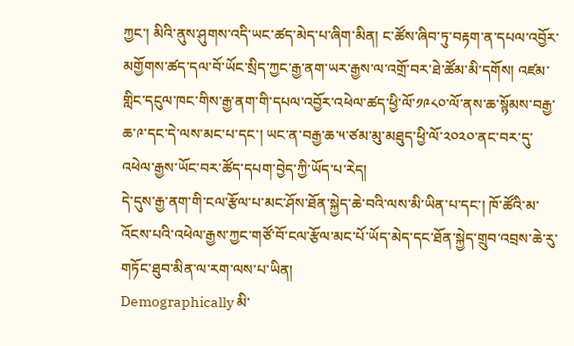ཀྱང་། མིའི་ནུས་ཤུགས་འདི་ཡང་ཚད་མེད་པ་ཞིག་མིན། ང་ཚོས་ཞིབ་ཏུ་བརྟག་ན་དཔལ་འབྱོར་མགྱོགས་ཚད་དལ་བོ་ཡོང་སྲིད་ཀྱང་རྒྱ་ནག་ཡར་རྒྱས་ལ་འགྲོ་བར་ཐེ་ཚོམ་མི་དགོས། འཛམ་གླིང་དངུལ་ཁང་གིས་རྒྱ་ནག་གི་དཔལ་འབྱོར་འཕེལ་ཚད་ཕྱི་ལོ་༡༩༨༠་ལོ་ནས་ཆ་སྙོམས་བརྒྱ་ཆ་༩་དང་དེ་ལས་མང་པ་དང་། ཡང་ན་བརྒྱ་ཆ་༥་ཙམ་མུ་མཐུད་ཕྱི་ལོ་༢༠༢༠་ནང་བར་དུ་འཕེལ་རྒྱས་ཡོང་བར་ཚོད་དཔག་བྱེད་ཀྱི་ཡོད་པ་རེད།
དེ་དུས་རྒྱ་ནག་གི་ངལ་རྩོལ་པ་མང་ཤོས་ཐོན་སྐྱེད་ཆེ་བའི་ལས་མི་ཡིན་པ་དང་། ཁོ་ཚོའི་མ་འོངས་པའི་འཕེལ་རྒྱས་ཀྱང་གཙོ་བོ་ངལ་རྩོལ་མང་པོ་ཡོད་མེད་དང་ཐོན་སྐྱེད་གྲུབ་འབྲས་ཆེ་རུ་གཏོང་ཐུབ་མིན་ལ་རག་ལས་པ་ཡིན།
Demographically མི་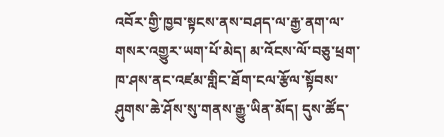འབོར་གྱི་ཁྱབ་སྟངས་ནས་བཤད་ལ་རྒྱ་ནག་ལ་གསར་འགྱུར་ཡག་པོ་མེད། མ་འོངས་ལོ་བཅུ་ཕྲག་ཁ་ཤས་ནང་འཛམ་གླིང་ཐོག་ངལ་རྩོལ་སྟོབས་ཤུགས་ཆེ་ཤོས་སུ་གནས་རྒྱུ་ཡིན་མོད། དུས་ཚོད་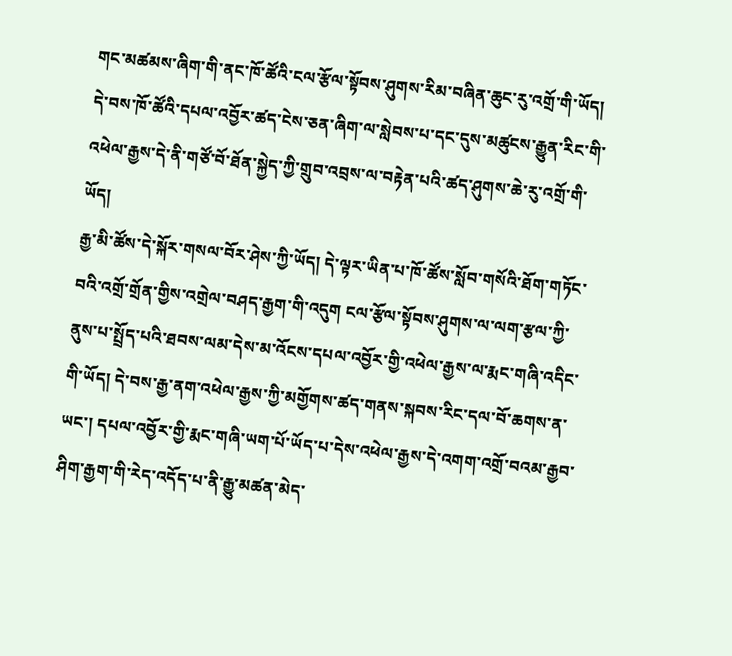གང་མཚམས་ཞིག་གི་ནང་ཁོ་ཚོའི་ངལ་རྩོལ་སྟོབས་ཤུགས་རིམ་བཞིན་ཆུང་རུ་འགྲོ་གི་ཡོད། དེ་བས་ཁོ་ཚོའི་དཔལ་འབྱོར་ཚད་ངེས་ཅན་ཞིག་ལ་སླེབས་པ་དང་དུས་མཚུངས་རྒྱུན་རིང་གི་འཕེལ་རྒྱས་དེ་ནི་གཙོ་བོ་ཐོན་སྐྱེད་ཀྱི་གྲུབ་འབྲས་ལ་བརྟེན་པའི་ཚད་ཤུགས་ཆེ་རུ་འགྲོ་གི་ཡོད།
རྒྱ་མི་ཚོས་དེ་སྐོར་གསལ་བོར་ཤེས་ཀྱི་ཡོད། དེ་ལྟར་ཡིན་པ་ཁོ་ཚོས་སློབ་གསོའི་ཐོག་གཏོང་བའི་འགྲོ་གྲོན་གྱིས་འགྲེལ་བཤད་རྒྱག་གི་འདུག ངལ་རྩོལ་སྟོབས་ཤུགས་ལ་ལག་རྩལ་ཀྱི་ནུས་པ་སྤྲོད་པའི་ཐབས་ལམ་དེས་མ་འོངས་དཔལ་འབྱོར་གྱི་འཕེལ་རྒྱས་ལ་རྨང་གཞི་འདིང་གི་ཡོད། དེ་བས་རྒྱ་ནག་འཕེལ་རྒྱས་ཀྱི་མགྱོགས་ཚད་གནས་སྐབས་རིང་དལ་བོ་ཆགས་ན་ཡང་། དཔལ་འབྱོར་གྱི་རྨང་གཞི་ཡག་པོ་ཡོད་པ་དེས་འཕེལ་རྒྱས་དེ་འགག་འགྲོ་བའམ་རྒྱབ་ཤིག་རྒྱག་གི་རེད་འདོད་པ་ནི་རྒྱུ་མཚན་མེད་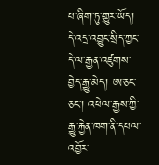པ་ཞིག་ཏུ་གྱུར་ཡོད། དེ་འདྲ་འབྱུང་སྲིད་ཀྱང་དེ་ལ་རྒྱན་འཛུགས་བྱེད་རྒྱུ་མེད། ཨ་ཅང་ཅང་། འཕེལ་རྒྱས་ཀྱི་རྒྱུ་རྐྱེན་ཁག་ནི་དཔལ་འབྱོར་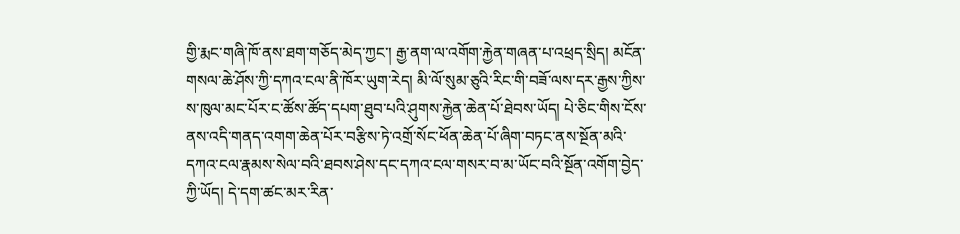གྱི་རྨང་གཞི་ཁོ་ནས་ཐག་གཅོད་མེད་ཀྱང་། རྒྱ་ནག་ལ་འགོག་རྐྱེན་གཞན་པ་འཕྲད་སྲིད། མངོན་གསལ་ཆེ་ཤོས་ཀྱི་དཀའ་ངལ་ནི་ཁོར་ཡུག་རེད། མི་ལོ་སུམ་ཅུའི་རིང་གི་བཟོ་ལས་དར་རྒྱས་ཀྱིས་ས་ཁུལ་མང་པོར་ང་ཚོས་ཚོད་དཔག་ཐུབ་པའི་ཤུགས་རྐྱེན་ཆེན་པོ་ཐེབས་ཡོད། པེ་ཅིང་གིས་ངོས་ནས་འདི་གནད་འགག་ཆེན་པོར་བརྩིས་ཏེ་འགྲོ་སོང་ཕོན་ཆེན་པོ་ཞིག་བཏང་ནས་སྔོན་མའི་དཀའ་ངལ་རྣམས་སེལ་བའི་ཐབས་ཤེས་དང་དཀའ་ངལ་གསར་བ་མ་ཡོང་བའི་སྔོན་འགོག་བྱེད་ཀྱི་ཡོད། དེ་དག་ཚང་མར་རིན་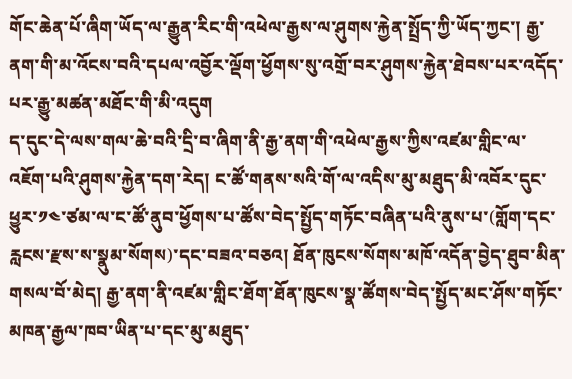གོང་ཆེན་པོ་ཞིག་ཡོད་ལ་རྒྱུན་རིང་གི་འཕེལ་རྒྱས་ལ་ཤུགས་རྐྱེན་སྤྲོད་ཀྱི་ཡོད་ཀྱང་། རྒྱ་ནག་གི་མ་འོངས་བའི་དཔལ་འབྱོར་ལྡོག་ཕྱོགས་སུ་འགྲོ་བར་ཤུགས་རྐྱེན་ཐེབས་པར་འདོད་པར་རྒྱུ་མཚན་མཐོང་གི་མི་འདུག
ད་དུང་དེ་ལས་གལ་ཆེ་བའི་དྲི་བ་ཞིག་ནི་རྒྱ་ནག་གི་འཕེལ་རྒྱས་ཀྱིས་འཛམ་གླིང་ལ་འཇོག་པའི་ཤུགས་རྐྱེན་དག་རེད། ང་ཚོ་གནས་སའི་གོ་ལ་འདིས་མུ་མཐུད་མི་འབོར་དུང་ཕྱུར་༡༤་ཙམ་ལ་ང་ཚོ་ནུབ་ཕྱོགས་པ་ཚོས་བེད་སྤྱོད་གཏོང་བཞིན་པའི་ནུས་པ་(གློག་དང་རླངས་རྫས་ས་སྣུམ་སོགས)་དང་བཟའ་བཅའ། ཐོན་ཁུངས་སོགས་མཁོ་འདོན་བྱེད་ཐུབ་མིན་གསལ་བོ་མེད། རྒྱ་ནག་ནི་འཛམ་གླིང་ཐོག་ཐོན་ཁུངས་སྣ་ཚོགས་བེད་སྤྱོད་མང་ཤོས་གཏོང་མཁན་རྒྱལ་ཁབ་ཡིན་པ་དང་མུ་མཐུད་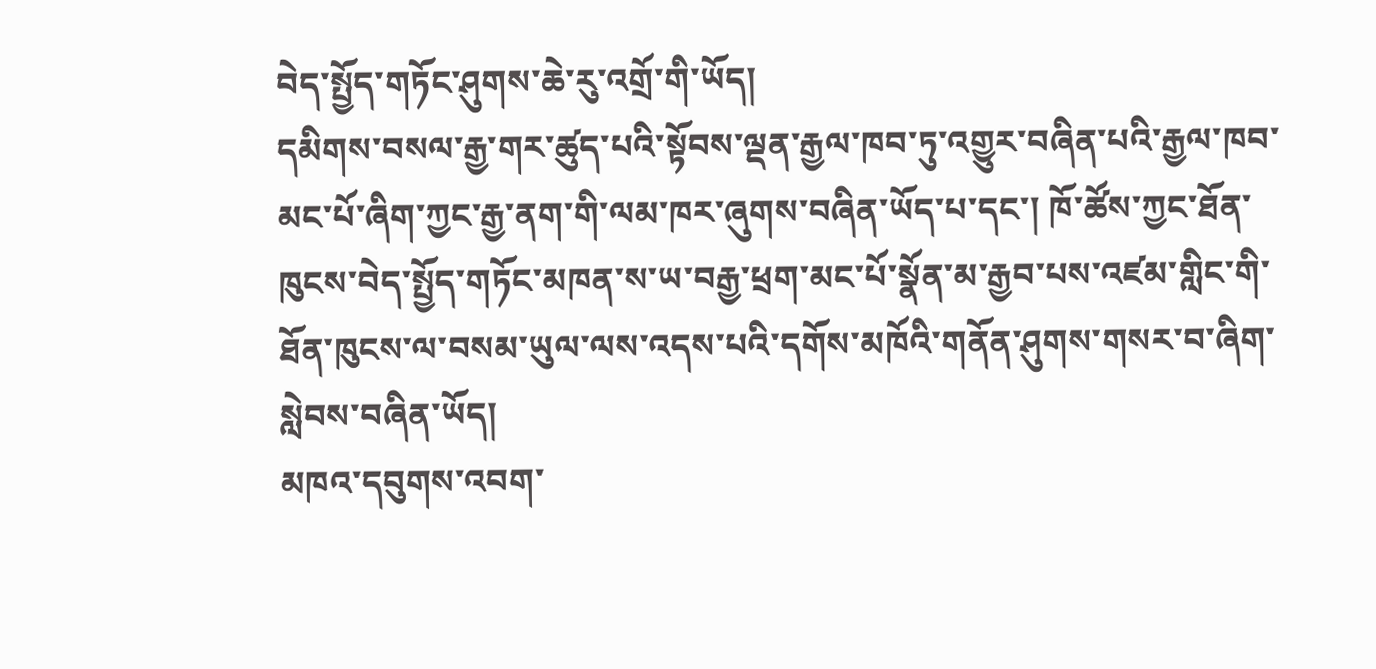བེད་སྤྱོད་གཏོང་ཤུགས་ཆེ་རུ་འགྲོ་གི་ཡོད།
དམིགས་བསལ་རྒྱ་གར་ཚུད་པའི་སྟོབས་ལྡན་རྒྱལ་ཁབ་ཏུ་འགྱུར་བཞིན་པའི་རྒྱལ་ཁབ་མང་པོ་ཞིག་ཀྱང་རྒྱ་ནག་གི་ལམ་ཁར་ཞུགས་བཞིན་ཡོད་པ་དང་། ཁོ་ཚོས་ཀྱང་ཐོན་ཁུངས་བེད་སྤྱོད་གཏོང་མཁན་ས་ཡ་བརྒྱ་ཕྲག་མང་པོ་སྣོན་མ་རྒྱབ་པས་འཛམ་གླིང་གི་ཐོན་ཁུངས་ལ་བསམ་ཡུལ་ལས་འདས་པའི་དགོས་མཁོའི་གནོན་ཤུགས་གསར་བ་ཞིག་སླེབས་བཞིན་ཡོད།
མཁའ་དབུགས་འབག་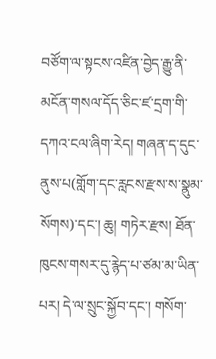བཙོག་ལ་སྟངས་འཛིན་བྱེད་རྒྱུ་ནི་མངོན་གསལ་དོད་ཅིང་ཛ་དྲག་གི་དཀའ་ངལ་ཞིག་རེད། གཞན་ད་དུང་ནུས་པ(གློག་དང་རླངས་རྫས་ས་སྣུམ་སོགས)་དང་། ཆུ། གཏེར་རྫས། ཐོན་ཁུངས་གསར་དུ་རྙེད་པ་ཙམ་མ་ཡིན་པར། དེ་ལ་སྲུང་སྐྱོབ་དང་། གསོག་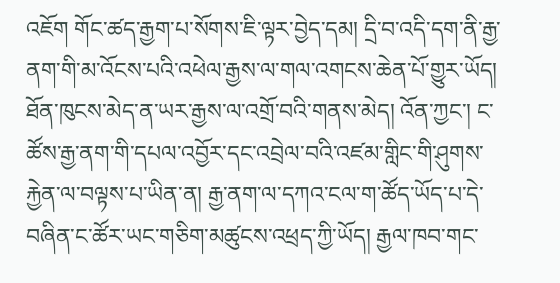འཇོག གོང་ཚད་རྒྱག་པ་སོགས་ཇི་ལྟར་བྱེད་དམ། དྲི་བ་འདི་དག་ནི་རྒྱ་ནག་གི་མ་འོངས་པའི་འཕེལ་རྒྱས་ལ་གལ་འགངས་ཆེན་པོ་གྱུར་ཡོད། ཐོན་ཁུངས་མེད་ན་ཡར་རྒྱས་ལ་འགྲོ་བའི་གནས་མེད། འོན་ཀྱང་། ང་ཚོས་རྒྱ་ནག་གི་དཔལ་འབྱོར་དང་འབྲེལ་བའི་འཛམ་གླིང་གི་ཤུགས་རྐྱེན་ལ་བལྟས་པ་ཡིན་ན། རྒྱ་ནག་ལ་དཀའ་ངལ་ག་ཚོད་ཡོད་པ་དེ་བཞིན་ང་ཚོར་ཡང་གཅིག་མཚུངས་འཕྲད་ཀྱི་ཡོད། རྒྱལ་ཁབ་གང་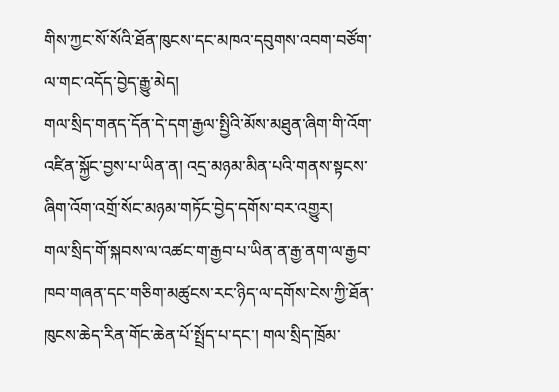གིས་ཀྱང་སོ་སོའི་ཐོན་ཁུངས་དང་མཁའ་དབུགས་འབག་བཙོག་ལ་གང་འདོད་བྱེད་རྒྱུ་མེད།
གལ་སྲིད་གནད་དོན་དེ་དག་རྒྱལ་སྤྱིའི་མོས་མཐུན་ཞིག་གི་འོག་འཛིན་སྐྱོང་བྱས་པ་ཡིན་ན། འདྲ་མཉམ་མིན་པའི་གནས་སྟངས་ཞིག་འོག་འགྲོ་སོང་མཉམ་གཏོང་བྱེད་དགོས་བར་འགྱུར།
གལ་སྲིད་གོ་སྐབས་ལ་འཚང་ག་རྒྱབ་པ་ཡིན་ན་རྒྱ་ནག་ལ་རྒྱབ་ཁབ་གཞན་དང་གཅིག་མཚུངས་རང་ཉིད་ལ་དགོས་ངེས་ཀྱི་ཐོན་ཁུངས་ཆེད་རིན་གོང་ཆེན་པོ་སྤྲོད་པ་དང་། གལ་སྲིད་ཁྲོམ་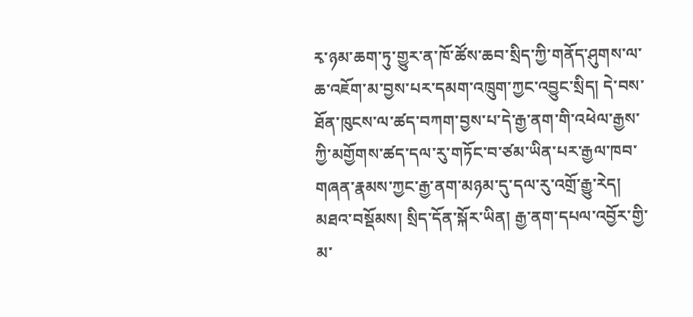རྭ་ཉམ་ཆག་ཏུ་གྱུར་ན་ཁོ་ཚོས་ཆབ་སྲིད་ཀྱི་གནོད་ཤུགས་ལ་ཆ་འཇོག་མ་བྱས་པར་དམག་འཁྲུག་ཀྱང་འབྱུང་སྲིད། དེ་བས་ཐོན་ཁུངས་ལ་ཚད་བཀག་བྱས་པ་དེ་རྒྱ་ནག་གི་འཕེལ་རྒྱས་ཀྱི་མགྱོགས་ཚད་དལ་རུ་གཏོང་བ་ཙམ་ཡིན་པར་རྒྱལ་ཁབ་གཞན་རྣམས་ཀྱང་རྒྱ་ནག་མཉམ་དུ་དལ་རུ་འགྲོ་རྒྱུ་རེད།
མཐའ་བསྡོམས། སྲིད་དོན་སྐོར་ཡིན། རྒྱ་ནག་དཔལ་འབྱོར་གྱི་མ་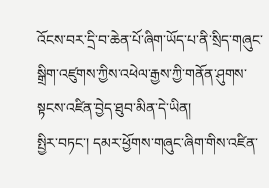འོངས་བར་དྲི་བ་ཆེན་པོ་ཞིག་ཡོད་པ་ནི་སྲིད་གཞུང་སྒྲིག་འཛུགས་ཀྱིས་འཕེལ་རྒྱས་ཀྱི་གནོན་ཤུགས་སྟངས་འཛིན་བྱེད་ཐུབ་མིན་དེ་ཡིན།
སྤྱིར་བཏང་། དམར་ཕྱོགས་གཞུང་ཞིག་གིས་འཛིན་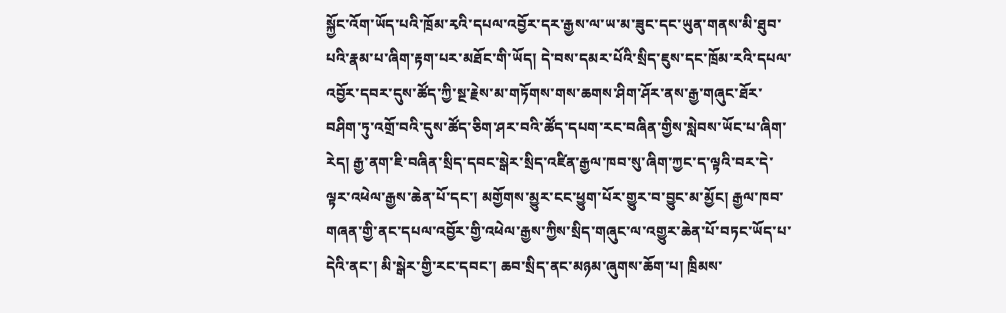སྐྱོང་འོག་ཡོད་པའི་ཁྲོམ་རྭའི་དཔལ་འབྱོར་དར་རྒྱས་ལ་ཡ་མ་ཟུང་དང་ཡུན་གནས་མི་ཐུབ་པའི་རྣམ་པ་ཞིག་རྟག་པར་མཐོང་གི་ཡོད། དེ་བས་དམར་པོའི་སྲིད་ཇུས་དང་ཁྲོམ་རའི་དཔལ་འབྱོར་དབར་དུས་ཚོད་ཀྱི་སྔ་རྗེས་མ་གཏོགས་གས་ཆགས་ཤིག་ཤོར་ནས་རྒྱ་གཞུང་ཐོར་བཤིག་ཏུ་འགྲོ་བའི་དུས་ཚོད་ཅིག་ཤར་བའི་ཚོད་དཔག་རང་བཞིན་གྱིས་སླེབས་ཡོང་པ་ཞིག་རེད། རྒྱ་ནག་ཇི་བཞིན་སྲིད་དབང་སྒེར་སྲིད་འཛིན་རྒྱལ་ཁབ་སུ་ཞིག་ཀྱང་ད་ལྟའི་བར་དེ་ལྟར་འཕེལ་རྒྱས་ཆེན་པོ་དང་། མགྱོགས་མྱུར་ངང་ཕྱུག་པོར་གྱུར་བ་བྱུང་མ་མྱོང། རྒྱལ་ཁབ་གཞན་གྱི་ནང་དཔལ་འབྱོར་གྱི་འཕེལ་རྒྱས་ཀྱིས་སྲིད་གཞུང་ལ་འགྱུར་ཆེན་པོ་བཏང་ཡོད་པ་དེའི་ནང་། མི་སྒེར་གྱི་རང་དབང་། ཆབ་སྲིད་ནང་མཉམ་ཞུགས་ཆོག་པ། ཁྲིམས་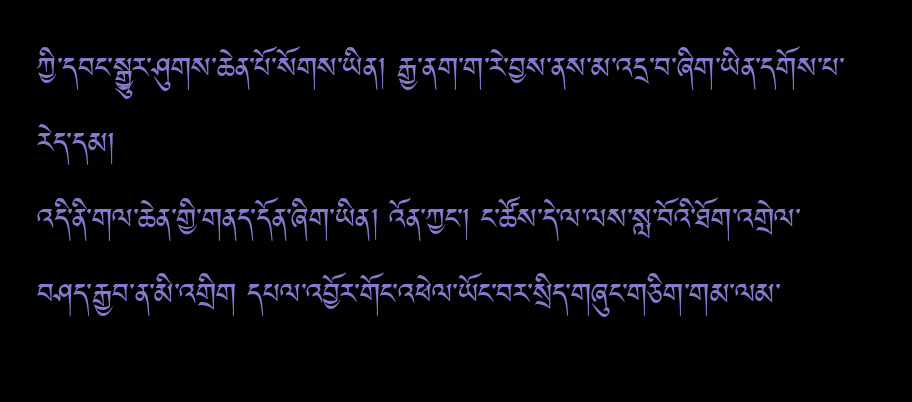ཀྱི་དབང་སྒྱུར་ཤུགས་ཆེན་པོ་སོགས་ཡིན། རྒྱ་ནག་ག་རེ་བྱས་ནས་མ་འདྲ་བ་ཞིག་ཡིན་དགོས་པ་རེད་དམ།
འདི་ནི་གལ་ཆེན་གྱི་གནད་དོན་ཞིག་ཡིན། འོན་ཀྱང་། ང་ཚོས་དེ་ལ་ལས་སླ་བོའི་ཐོག་འགྲེལ་བཤད་རྒྱབ་ན་མི་འགྲིག དཔལ་འབྱོར་གོང་འཕེལ་ཡོང་བར་སྲིད་གཞུང་གཅིག་གམ་ལམ་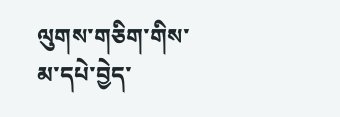ལུགས་གཅིག་གིས་མ་དཔེ་བྱེད་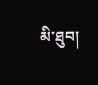མི་ཐུབ།